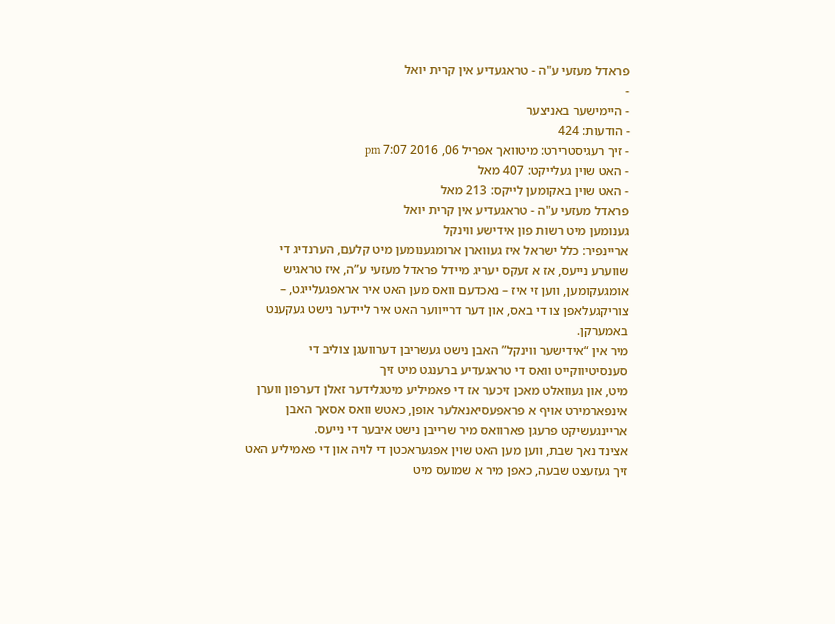פראדל מעזעי ע"ה - טראגעדיע אין קרית יואל
-
- היימישער באניצער
- הודעות: 424
- זיך רעגיסטרירט: מיטוואך אפריל 06, 2016 7:07 pm
- האט שוין געלייקט: 407 מאל
- האט שוין באקומען לייקס: 213 מאל
פראדל מעזעי ע"ה - טראגעדיע אין קרית יואל
גענומען מיט רשות פון אידישע ווינקל
אריינפיר: כלל ישראל איז געווארן ארומגענומען מיט קלעם, הערנדיג די שווערע נייעס, אז א זעקס יעריג מיידל פראדל מעזעי ע”ה, איז טראגיש אומגעקומען, ווען זי איז – נאכדעם וואס מען האט איר אראפגעלייגט, – צוריקגעלאפן צו די באס, און דער דרייווער האט איר ליידער נישט געקענט באמערקן.
מיר אין “אידישער ווינקל” האבן נישט געשריבן דערוועגן צוליב די סענסיטיווקייט וואס די טראגעדיע ברענגט מיט זיך
מיט, און געוואלט מאכן זיכער אז די פאמיליע מיטגלידער זאלן דערפון ווערן אינפארמירט אויף א פראפעסיאנאלער אופן, כאטש וואס אסאך האבן אריינגעשיקט פרעגן פארוואס מיר שרייבן נישט איבער די נייעס.
אצינד נאך שבת, ווען מען האט שוין אפגעראכטן די לויה און די פאמיליע האט זיך געזעצט שבעה, כאפן מיר א שמועס מיט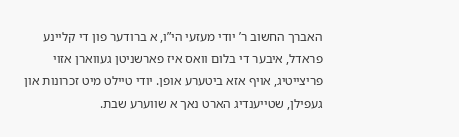האברך החשוב ר’ יודי מעזעי הי”ו, א ברודער פון די קליינע פראדל, איבער די בלום וואס איז פארשניטן געווארן אזוי פריצייטיג, אויף אזא ביטערע אופן. יודי טיילט מיט זכרונות און געפילן, שטייענדיג הארט נאך א שווערע שבת.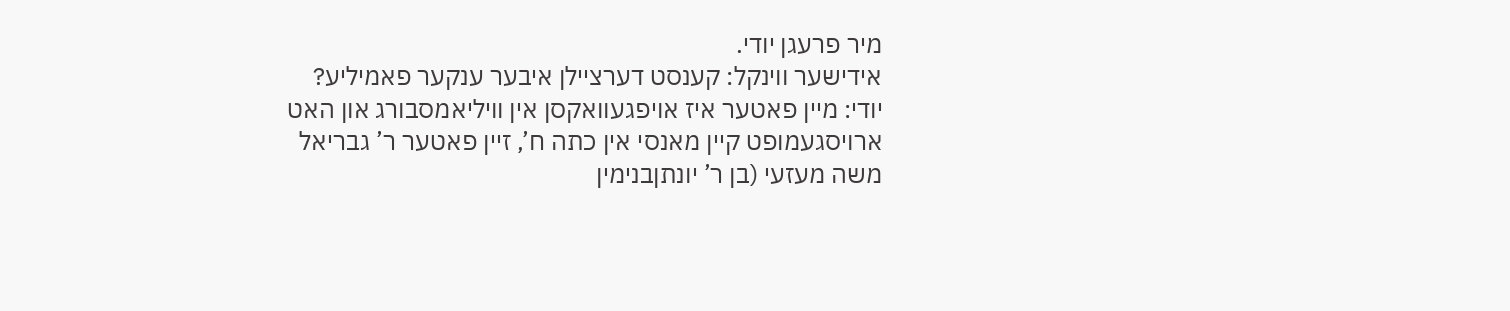מיר פרעגן יודי.
אידישער ווינקל: קענסט דערציילן איבער ענקער פאמיליע?
יודי: מיין פאטער איז אויפגעוואקסן אין וויליאמסבורג און האט ארויסגעמופט קיין מאנסי אין כתה ח’, זיין פאטער ר’ גבריאל משה מעזעי (בן ר’ יונתןבנימין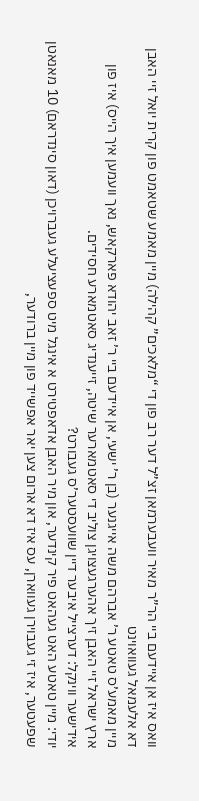וואס איז אן איידעם ביי הר”ר מאיר וועבערמאן זצ”ל דער רב פון די “מלאכים” קהילה) מיין מאמע שטאמט פון קרית יואל זיי האבן דא אלעמאל געוואוינט
מיין מאמע’ס טאטע ר’ אברהם משה אייגנער (בן ר’ ישעי, אן איידעם ביי ר’ זאב יהודא פארקאש, נאך וועמען איך הייס) איז פון ארץ ישראל זיי האבן זיך אהערגעצויגן צוליב די סאטמארער שיטה, זייענדיג סאטמארע חסידים.
אידישער ווינקל: דערצייל איבער דיין שוועסטער’ס געבורט?
יודי: מיין טאטע האט געהאט פיר קינדער, און מיר האבן אדאפטירט א אינגל מיט ספעציעלע געברויכן (דאון סינדראם) 10 מאנאטן שפעטער, איז זי געבוירן געווארן, עס איז דא ארום צען יאר אפשייד פון מיין ברודער,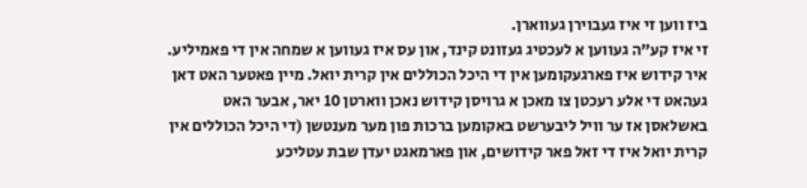ביז ווען זי איז געבוירן געווארן.
זי איז קע”ה געווען א לעכטיג געזונט קינד, און עס איז געווען א שמחה אין די פאמיליע.
איר קידוש איז פארגעקומען אין די היכל הכוללים אין קרית יואל. מיין פאטער האט דאן געהאט די אלע רעכטן צו מאכן א גרויסן קידוש נאכן ווארטן 10 יאר, אבער האט באשלאסן אז ער וויל ליבערשט באקומען ברכות פון מער מענטשן (די היכל הכוללים אין קרית יואל איז די זאל פאר קידושים, און פארמאגט יעדן שבת עטליכע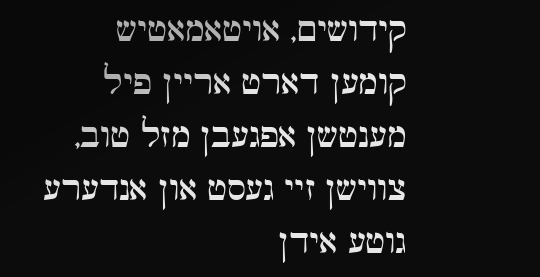קידושים, אויטאמאטיש קומען דארט אריין פיל מענטשן אפגעבן מזל טוב, צווישן זיי געסט און אנדערע גוטע אידן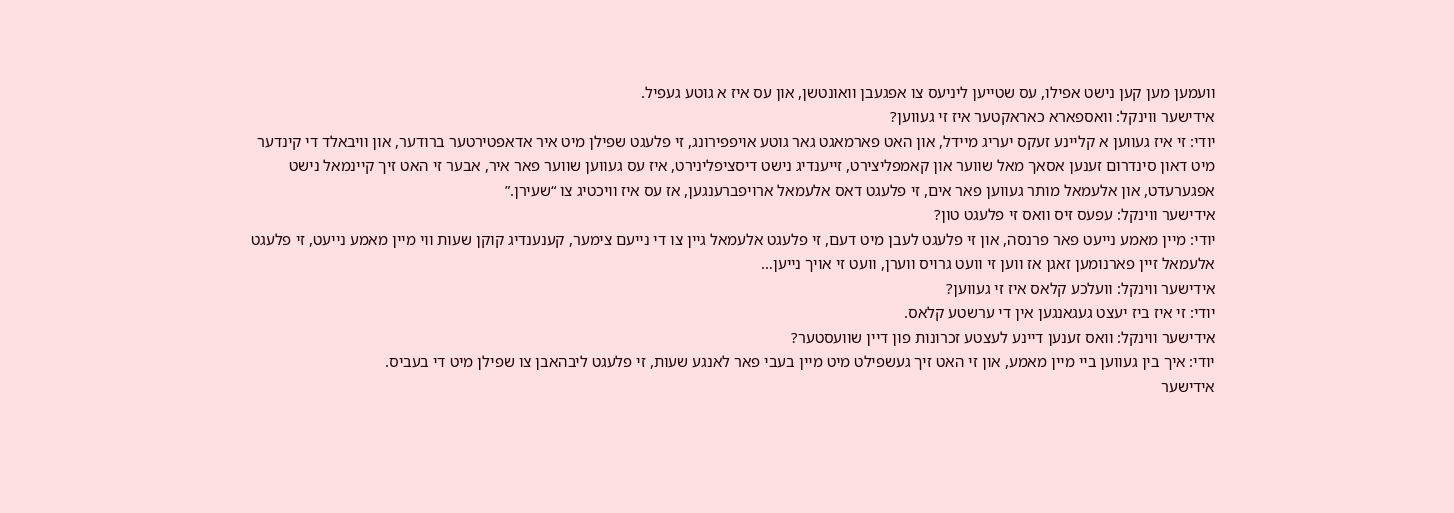וועמען מען קען נישט אפילו, עס שטייען ליניעס צו אפגעבן וואונטשן, און עס איז א גוטע געפיל.
אידישער ווינקל: וואספארא כאראקטער איז זי געווען?
יודי: זי איז געווען א קליינע זעקס יעריג מיידל, און האט פארמאגט גאר גוטע אויפפירונג, זי פלעגט שפילן מיט איר אדאפטירטער ברודער, און וויבאלד די קינדער מיט דאון סינדרום זענען אסאך מאל שווער און קאמפליצירט, זייענדיג נישט דיסציפלינירט, איז עס געווען שווער פאר איר, אבער זי האט זיך קיינמאל נישט אפגערעדט, און אלעמאל מותר געווען פאר אים, זי פלעגט דאס אלעמאל ארויפברענגען, אז עס איז וויכטיג צו “שעירן.”
אידישער ווינקל: עפעס זיס וואס זי פלעגט טון?
יודי: מיין מאמע נייעט פאר פרנסה, און זי פלעגט לעבן מיט דעם, זי פלעגט אלעמאל גיין צו די נייעם צימער, קענענדיג קוקן שעות ווי מיין מאמע נייעט, זי פלעגט אלעמאל זיין פארנומען זאגן אז ווען זי וועט גרויס ווערן, וועט זי אויך נייען…
אידישער ווינקל: וועלכע קלאס איז זי געווען?
יודי: זי איז ביז יעצט געגאנגען אין די ערשטע קלאס.
אידישער ווינקל: וואס זענען דיינע לעצטע זכרונות פון דיין שוועסטער?
יודי: איך בין געווען ביי מיין מאמע, און זי האט זיך געשפילט מיט מיין בעבי פאר לאנגע שעות, זי פלעגט ליבהאבן צו שפילן מיט די בעביס.
אידישער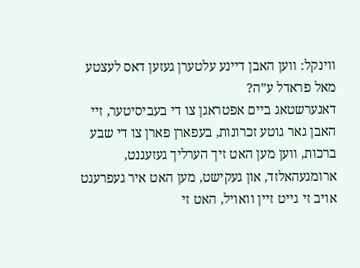ווינקל: ווען האבן דיינע עלטערן געזען דאס לעצטע מאל פראדל ע”ה?
דאנערשטאג ביים אפטראגן צו די בעביסיטער, זיי האבן גאר גוטע זכרונות, בעפארן פארן צו די שבע ברכות, ווען מען האט זיך הערליך געזעגנט, ארומגעהאלזד, און געקישט, מען האט איר געפרעגט אויב זי גייט זיין וואויל, האט זי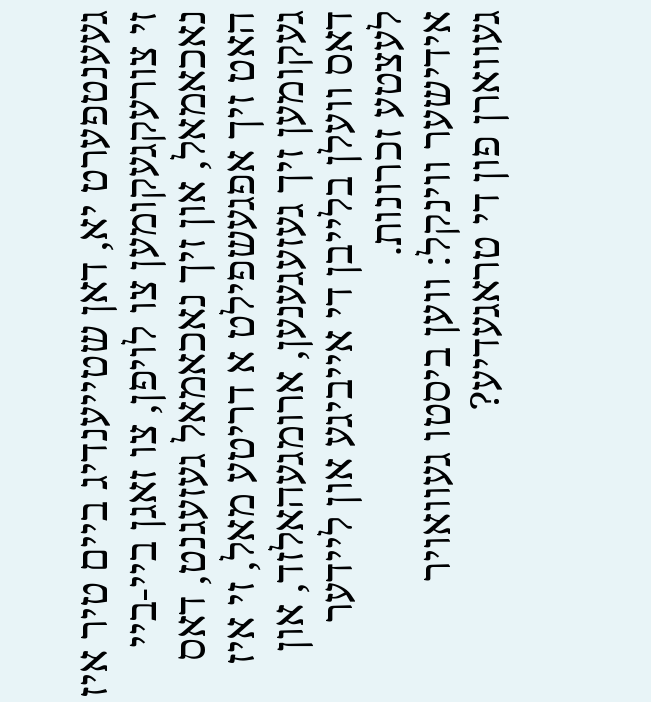געענטפערט יא, דאן שטייענדיג ביים טיר איז זי צורעקגעקומען צו לויפן, צו זאגן ביי-ביי נאכאמאל, און זיך נאכאמאל געזעגנט, דאס האט זיך אפגעשפילט א דריטע מאל, זי איז געקומען זיך געזעגענען, ארומגעהאלזד, און דאס וועלן בלייבן די אייביגע און ליידער לעצטע זכרונות.
אידישער ווינקל: ווען ביסטו געוואויר געווארן פון די טראגעדיע?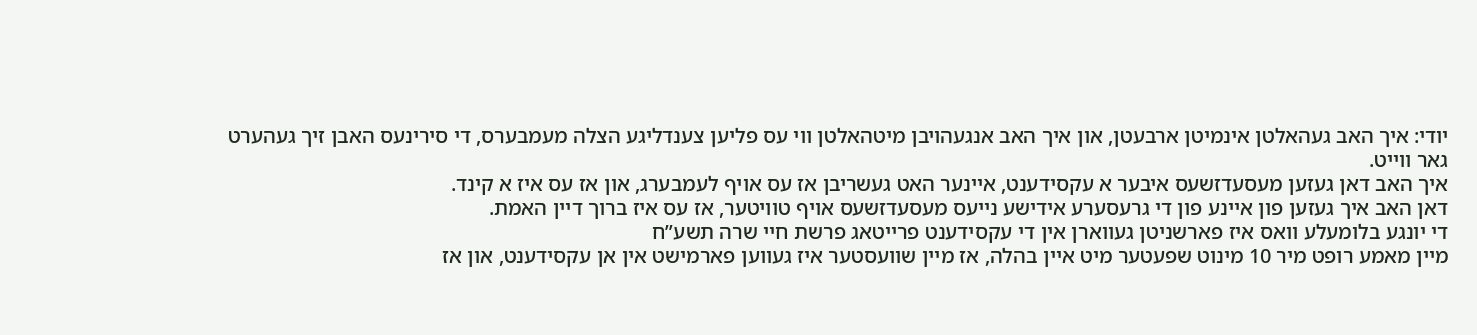יודי: איך האב געהאלטן אינמיטן ארבעטן, און איך האב אנגעהויבן מיטהאלטן ווי עס פליען צענדליגע הצלה מעמבערס, די סירינעס האבן זיך געהערט גאר ווייט.
איך האב דאן געזען מעסעדזשעס איבער א עקסידענט, איינער האט געשריבן אז עס אויף לעמבערג, און אז עס איז א קינד.
דאן האב איך געזען פון איינע פון די גרעסערע אידישע נייעס מעסעדזשעס אויף טוויטער, אז עס איז ברוך דיין האמת.
די יונגע בלומעלע וואס איז פארשניטן געווארן אין די עקסידענט פרייטאג פרשת חיי שרה תשע”ח
מיין מאמע רופט מיר 10 מינוט שפעטער מיט איין בהלה, אז מיין שוועסטער איז געווען פארמישט אין אן עקסידענט, און אז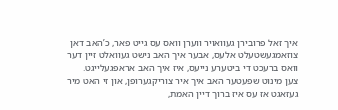איך זאל פרובירן געוואויר ווערן וואס עס גייט פאר, כ’האב דאן צוזאמגעשטעלט אלעס, אבער איך האב נישט געוואלט זיין דער וואס ברעכט די ביטערע נייעס, איז איך האב אראפגעלייגט.
צען מינוט שפעטער האב איך איר צוריקגערופן, און זי האט מיר געזאגט אז עס איז ברוך דיין האמת,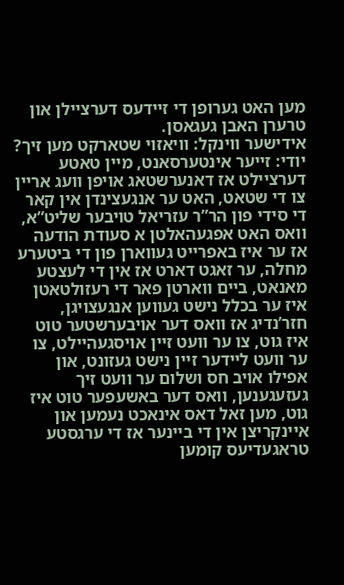מען האט גערופן די זיידעס דערציילן און טרערן האבן געגאסן.
אידישער ווינקל: וויאזוי שטארקט מען זיך?
יודי: זייער אינטערסאנט, מיין טאטע דערציילט אז דאנערשטאג אויפן וועג אריין צו די שטאט, האט ער אנגעצינדן אין קאר די סידי פון הר”ר עזריאל טויבער שליט”א, וואס האט אפגעהאלטן א סעודת הודעה אז ער איז באפרייט געווארן פון די ביטערע מחלה, ער זאגט דארט אז אין די לעצטע מאנאט, ביים ווארטן פאר די רעזולטאטן איז ער בכלל נישט געווען אנגעצויגן, חזר’נדיג אז וואס דער אויבערשטער טוט איז גוט, צו ער וועט זיין אויסגעהיילט, צו ער וועט ליידער זיין נישט געזונט, און אפילו אויב חס ושלום ער וועט זיך געזעגענען, וואס דער באשעפער טוט איז גוט, מען זאל דאס אינאכט נעמען און איינקריצן אין די ביינער אז די ערגסטע טראגעדיעס קומען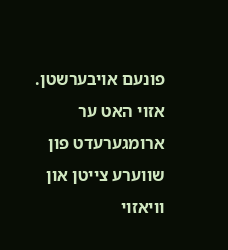פונעם אויבערשטן. אזוי האט ער ארומגערעדט פון שווערע צייטן און וויאזוי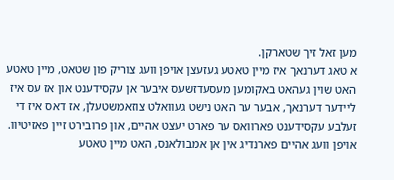מען זאל זיך שטארקן.
א טאג דערנאך איז מיין טאטע געזעצן אויפן וועג צוריק פון שטאט, מיין טאטע האט שוין געהאט באקומען מעסעדזשעס איבער אן עקסידענט און אז עס איז ליידער דערנאך, אבער ער האט נישט געוואלט צוזאמשטעלן, אז דאס איז די זעלבע עקסידענט פארוואס ער פארט יעצט אהיים, און פרובירט זיין פאזיטיוו.
אויפן וועג אהיים פארנדיג אין אן אמבולאנס, האט מיין טאטע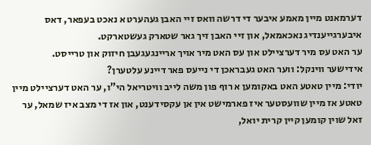דערמאנט מיין מאמע איבער די דרשה וואס זיי האבן געהערט א נאכט בעפאר, דאס איבערגייענדיג נאכאמאל, און זיי האבן זיך גאר שטארק געשטארקט.
ער האט עס מיר דערציילט און עס האט מיר אויך אריינגעגעבן חיזוק און טרייסט.
אידישער ווינקל: ווער האט געבראכן די נייעס פאר דיינע עלטערן?
יודי: מיין טאטע האט באקומען א רוף פון משה לייב וויטריאל הי”ו, ער האט דערציילט מיין טאטע אז מיין שוועסטער איז פארמישט אין אן עקסידענט, און אז די מצב איז שמאל, ער זאל שוין קומען קיין קרית יואל,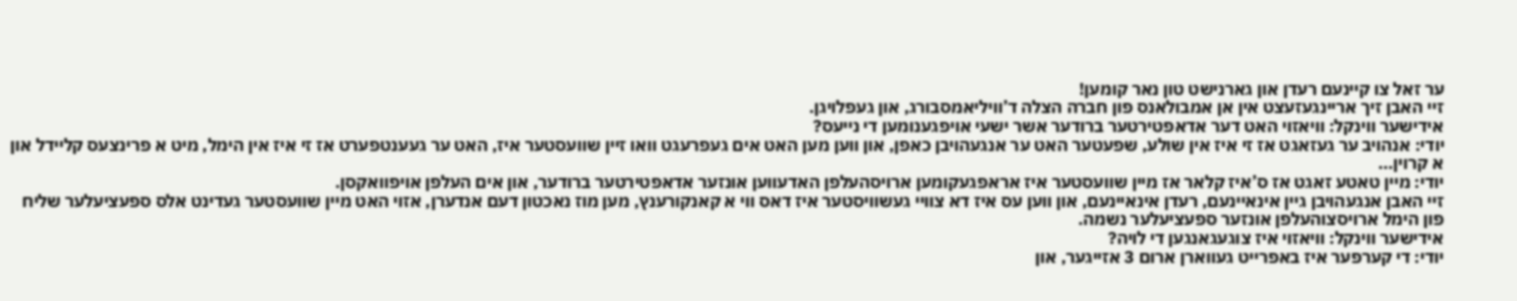ער זאל צו קיינעם רעדן און גארנישט טון נאר קומען!
זיי האבן זיך אריינגעזעצט אין אן אמבולאנס פון חברה הצלה ד’וויליאמסבורג, און געפלויגן.
אידישער ווינקל: וויאזוי האט דער אדאפטירטער ברודער אשר ישעי אויפגענומען די נייעס?
יודי: אנהויב ער געזאגט אז זי איז אין שולע, שפעטער האט ער אנגעהויבן כאפן, און ווען מען האט אים געפרעגט וואו זיין שוועסטער איז, האט ער געענטפערט אז זי איז אין הימל, מיט א פרינצעס קליידל און א קרוין…
יודי: מיין טאטע זאגט אז ס’איז קלאר אז מיין שוועסטער איז אראפגעקומען ארויסהעלפן האדעווען אונזער אדאפטירטער ברודער, און אים העלפן אויפוואקסן.
זיי האבן אנגעהויבן גיין אינאיינעם, רעדן אינאיינעם, און ווען עס איז דא צוויי געשוויסטער איז דאס ווי א קאנקורענץ, מען מוז נאכטון דעם אנדערן, אזוי האט מיין שוועסטער געדינט אלס ספעציעלער שליח פון הימל ארויסצוהעלפן אונזער ספעציעלער נשמה.
אידישער ווינקל: וויאזוי איז צוגעגאנגען די לויה?
יודי: די קערפער איז באפרייט געווארן ארום 3 אזייגער, און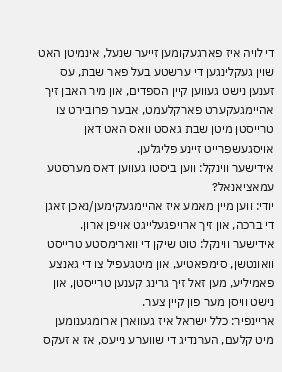די לויה איז פארגעקומען זייער שנעל, אינמיטן האט שוין געקלינגען די ערשטע בעל פאר שבת, עס זענען נישט געווען קיין הספדים, און מיר האבן זיך אהיימגעקערט פארקלעמט, אבער פרובירט צו טרייסטן מיטן שבת גאסט וואס האט דאן אויסגעשפרייט זיינע פליגלען.
אידישער ווינקל: ווען ביסטו געווען דאס מערסטע עמאציאנאל?
יודי: ווען מיין מאמע איז אהיימגעקימען/נאכן זאגן די ברכה, און זיך ארויפגעלייגט אויפן ארון.
אידישער ווינקל: טוט שיקן די ווארימסטע טרייסט וואונטשן, סימפאטיע, און מיטגעפיל צו די גאנצע פאמיליע, מען זאל זיך גרינג קענען טרייסטן, און נישט וויסן מער פון קיין צער.
אריינפיר: כלל ישראל איז געווארן ארומגענומען מיט קלעם, הערנדיג די שווערע נייעס, אז א זעקס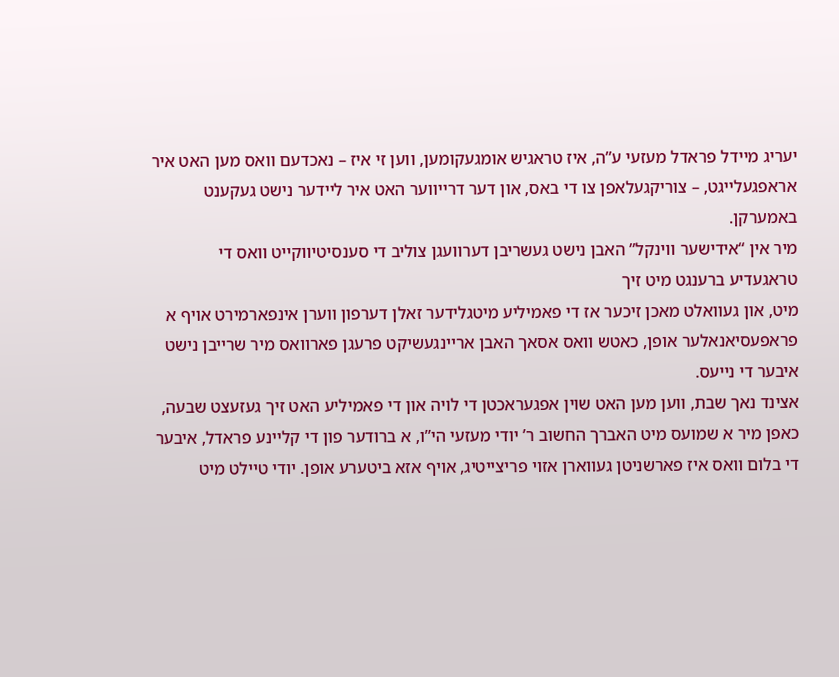יעריג מיידל פראדל מעזעי ע”ה, איז טראגיש אומגעקומען, ווען זי איז – נאכדעם וואס מען האט איר אראפגעלייגט, – צוריקגעלאפן צו די באס, און דער דרייווער האט איר ליידער נישט געקענט באמערקן.
מיר אין “אידישער ווינקל” האבן נישט געשריבן דערוועגן צוליב די סענסיטיווקייט וואס די טראגעדיע ברענגט מיט זיך
מיט, און געוואלט מאכן זיכער אז די פאמיליע מיטגלידער זאלן דערפון ווערן אינפארמירט אויף א פראפעסיאנאלער אופן, כאטש וואס אסאך האבן אריינגעשיקט פרעגן פארוואס מיר שרייבן נישט איבער די נייעס.
אצינד נאך שבת, ווען מען האט שוין אפגעראכטן די לויה און די פאמיליע האט זיך געזעצט שבעה, כאפן מיר א שמועס מיט האברך החשוב ר’ יודי מעזעי הי”ו, א ברודער פון די קליינע פראדל, איבער די בלום וואס איז פארשניטן געווארן אזוי פריצייטיג, אויף אזא ביטערע אופן. יודי טיילט מיט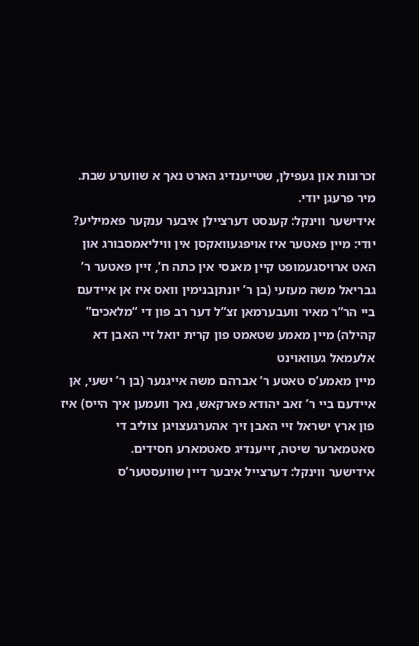זכרונות און געפילן, שטייענדיג הארט נאך א שווערע שבת.
מיר פרעגן יודי.
אידישער ווינקל: קענסט דערציילן איבער ענקער פאמיליע?
יודי: מיין פאטער איז אויפגעוואקסן אין וויליאמסבורג און האט ארויסגעמופט קיין מאנסי אין כתה ח’, זיין פאטער ר’ גבריאל משה מעזעי (בן ר’ יונתןבנימין וואס איז אן איידעם ביי הר”ר מאיר וועבערמאן זצ”ל דער רב פון די “מלאכים” קהילה) מיין מאמע שטאמט פון קרית יואל זיי האבן דא אלעמאל געוואוינט
מיין מאמע’ס טאטע ר’ אברהם משה אייגנער (בן ר’ ישעי, אן איידעם ביי ר’ זאב יהודא פארקאש, נאך וועמען איך הייס) איז פון ארץ ישראל זיי האבן זיך אהערגעצויגן צוליב די סאטמארער שיטה, זייענדיג סאטמארע חסידים.
אידישער ווינקל: דערצייל איבער דיין שוועסטער’ס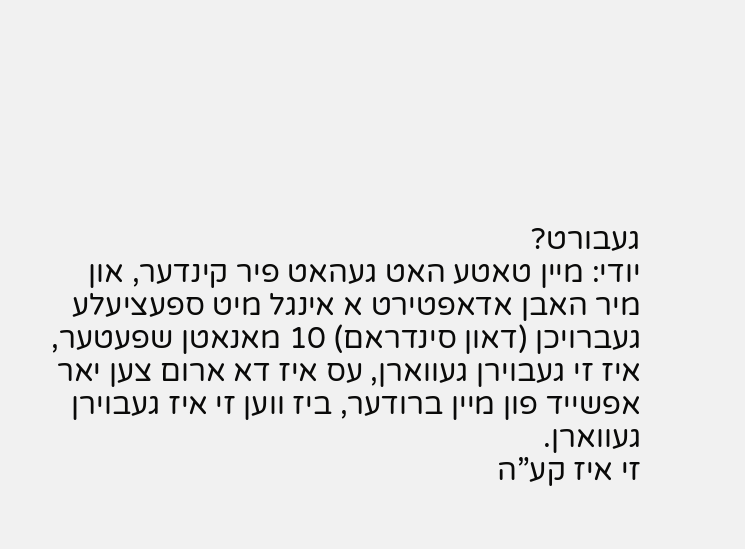געבורט?
יודי: מיין טאטע האט געהאט פיר קינדער, און מיר האבן אדאפטירט א אינגל מיט ספעציעלע געברויכן (דאון סינדראם) 10 מאנאטן שפעטער, איז זי געבוירן געווארן, עס איז דא ארום צען יאר אפשייד פון מיין ברודער, ביז ווען זי איז געבוירן געווארן.
זי איז קע”ה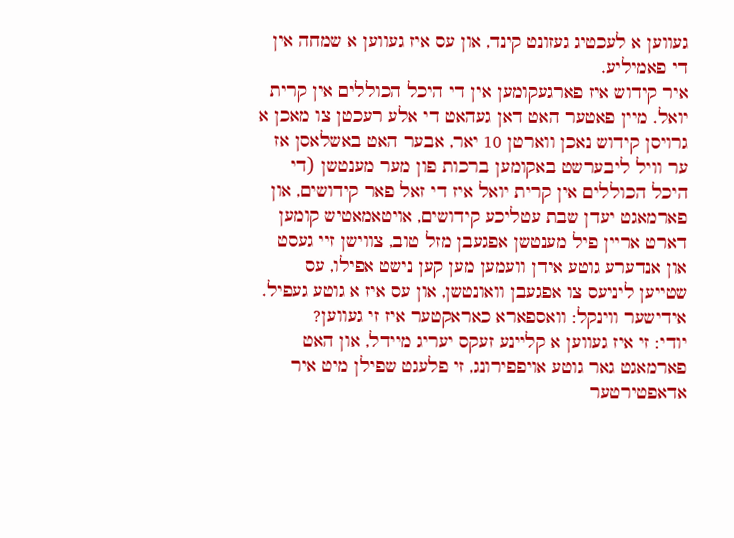געווען א לעכטיג געזונט קינד, און עס איז געווען א שמחה אין די פאמיליע.
איר קידוש איז פארגעקומען אין די היכל הכוללים אין קרית יואל. מיין פאטער האט דאן געהאט די אלע רעכטן צו מאכן א גרויסן קידוש נאכן ווארטן 10 יאר, אבער האט באשלאסן אז ער וויל ליבערשט באקומען ברכות פון מער מענטשן (די היכל הכוללים אין קרית יואל איז די זאל פאר קידושים, און פארמאגט יעדן שבת עטליכע קידושים, אויטאמאטיש קומען דארט אריין פיל מענטשן אפגעבן מזל טוב, צווישן זיי געסט און אנדערע גוטע אידן וועמען מען קען נישט אפילו, עס שטייען ליניעס צו אפגעבן וואונטשן, און עס איז א גוטע געפיל.
אידישער ווינקל: וואספארא כאראקטער איז זי געווען?
יודי: זי איז געווען א קליינע זעקס יעריג מיידל, און האט פארמאגט גאר גוטע אויפפירונג, זי פלעגט שפילן מיט איר אדאפטירטער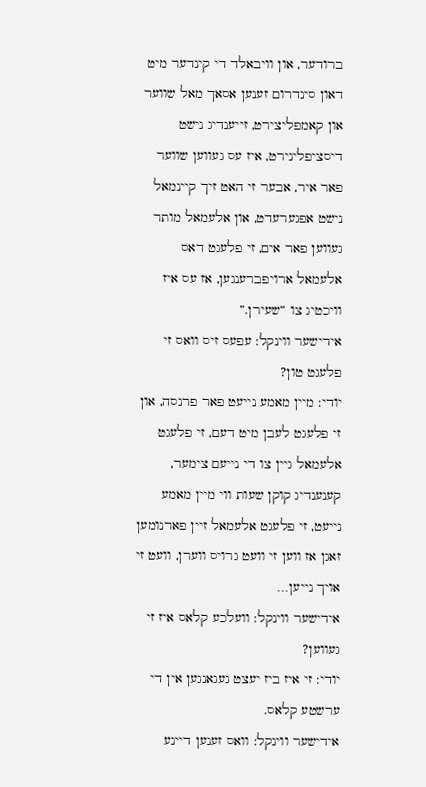ברודער, און וויבאלד די קינדער מיט דאון סינדרום זענען אסאך מאל שווער און קאמפליצירט, זייענדיג נישט דיסציפלינירט, איז עס געווען שווער פאר איר, אבער זי האט זיך קיינמאל נישט אפגערעדט, און אלעמאל מותר געווען פאר אים, זי פלעגט דאס אלעמאל ארויפברענגען, אז עס איז וויכטיג צו “שעירן.”
אידישער ווינקל: עפעס זיס וואס זי פלעגט טון?
יודי: מיין מאמע נייעט פאר פרנסה, און זי פלעגט לעבן מיט דעם, זי פלעגט אלעמאל גיין צו די נייעם צימער, קענענדיג קוקן שעות ווי מיין מאמע נייעט, זי פלעגט אלעמאל זיין פארנומען זאגן אז ווען זי וועט גרויס ווערן, וועט זי אויך נייען…
אידישער ווינקל: וועלכע קלאס איז זי געווען?
יודי: זי איז ביז יעצט געגאנגען אין די ערשטע קלאס.
אידישער ווינקל: וואס זענען דיינע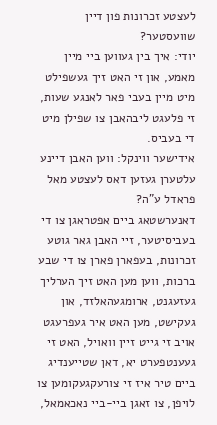לעצטע זכרונות פון דיין שוועסטער?
יודי: איך בין געווען ביי מיין מאמע, און זי האט זיך געשפילט מיט מיין בעבי פאר לאנגע שעות, זי פלעגט ליבהאבן צו שפילן מיט די בעביס.
אידישער ווינקל: ווען האבן דיינע עלטערן געזען דאס לעצטע מאל פראדל ע”ה?
דאנערשטאג ביים אפטראגן צו די בעביסיטער, זיי האבן גאר גוטע זכרונות, בעפארן פארן צו די שבע ברכות, ווען מען האט זיך הערליך געזעגנט, ארומגעהאלזד, און געקישט, מען האט איר געפרעגט אויב זי גייט זיין וואויל, האט זי געענטפערט יא, דאן שטייענדיג ביים טיר איז זי צורעקגעקומען צו לויפן, צו זאגן ביי-ביי נאכאמאל,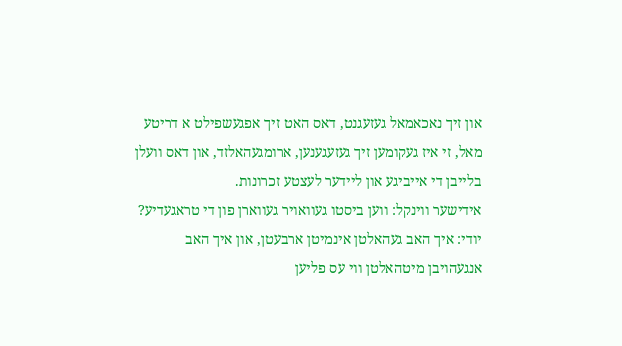און זיך נאכאמאל געזעגנט, דאס האט זיך אפגעשפילט א דריטע מאל, זי איז געקומען זיך געזעגענען, ארומגעהאלזד, און דאס וועלן בלייבן די אייביגע און ליידער לעצטע זכרונות.
אידישער ווינקל: ווען ביסטו געוואויר געווארן פון די טראגעדיע?
יודי: איך האב געהאלטן אינמיטן ארבעטן, און איך האב אנגעהויבן מיטהאלטן ווי עס פליען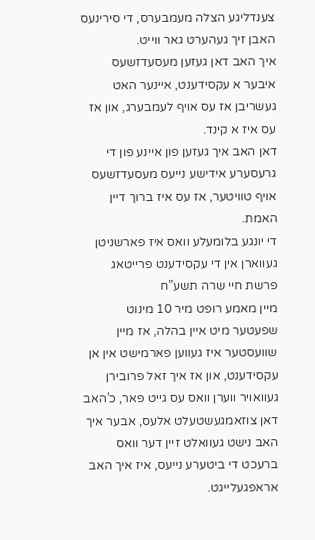צענדליגע הצלה מעמבערס, די סירינעס האבן זיך געהערט גאר ווייט.
איך האב דאן געזען מעסעדזשעס איבער א עקסידענט, איינער האט געשריבן אז עס אויף לעמבערג, און אז עס איז א קינד.
דאן האב איך געזען פון איינע פון די גרעסערע אידישע נייעס מעסעדזשעס אויף טוויטער, אז עס איז ברוך דיין האמת.
די יונגע בלומעלע וואס איז פארשניטן געווארן אין די עקסידענט פרייטאג פרשת חיי שרה תשע”ח
מיין מאמע רופט מיר 10 מינוט שפעטער מיט איין בהלה, אז מיין שוועסטער איז געווען פארמישט אין אן עקסידענט, און אז איך זאל פרובירן געוואויר ווערן וואס עס גייט פאר, כ’האב דאן צוזאמגעשטעלט אלעס, אבער איך האב נישט געוואלט זיין דער וואס ברעכט די ביטערע נייעס, איז איך האב אראפגעלייגט.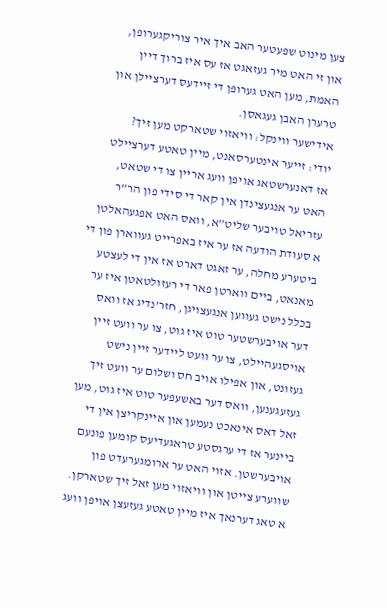צען מינוט שפעטער האב איך איר צוריקגערופן, און זי האט מיר געזאגט אז עס איז ברוך דיין האמת, מען האט גערופן די זיידעס דערציילן און טרערן האבן געגאסן.
אידישער ווינקל: וויאזוי שטארקט מען זיך?
יודי: זייער אינטערסאנט, מיין טאטע דערציילט אז דאנערשטאג אויפן וועג אריין צו די שטאט, האט ער אנגעצינדן אין קאר די סידי פון הר”ר עזריאל טויבער שליט”א, וואס האט אפגעהאלטן א סעודת הודעה אז ער איז באפרייט געווארן פון די ביטערע מחלה, ער זאגט דארט אז אין די לעצטע מאנאט, ביים ווארטן פאר די רעזולטאטן איז ער בכלל נישט געווען אנגעצויגן, חזר’נדיג אז וואס דער אויבערשטער טוט איז גוט, צו ער וועט זיין אויסגעהיילט, צו ער וועט ליידער זיין נישט געזונט, און אפילו אויב חס ושלום ער וועט זיך געזעגענען, וואס דער באשעפער טוט איז גוט, מען זאל דאס אינאכט נעמען און איינקריצן אין די ביינער אז די ערגסטע טראגעדיעס קומען פונעם אויבערשטן. אזוי האט ער ארומגערעדט פון שווערע צייטן און וויאזוי מען זאל זיך שטארקן.
א טאג דערנאך איז מיין טאטע געזעצן אויפן וועג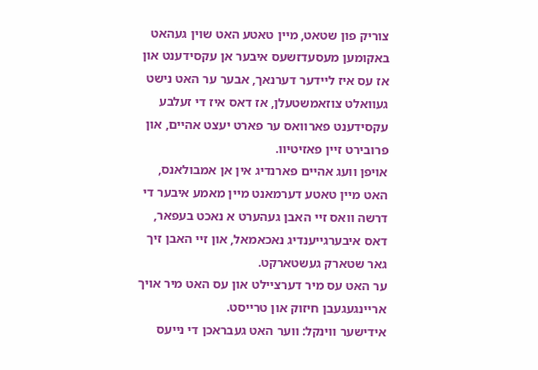צוריק פון שטאט, מיין טאטע האט שוין געהאט באקומען מעסעדזשעס איבער אן עקסידענט און אז עס איז ליידער דערנאך, אבער ער האט נישט געוואלט צוזאמשטעלן, אז דאס איז די זעלבע עקסידענט פארוואס ער פארט יעצט אהיים, און פרובירט זיין פאזיטיוו.
אויפן וועג אהיים פארנדיג אין אן אמבולאנס, האט מיין טאטע דערמאנט מיין מאמע איבער די דרשה וואס זיי האבן געהערט א נאכט בעפאר, דאס איבערגייענדיג נאכאמאל, און זיי האבן זיך גאר שטארק געשטארקט.
ער האט עס מיר דערציילט און עס האט מיר אויך אריינגעגעבן חיזוק און טרייסט.
אידישער ווינקל: ווער האט געבראכן די נייעס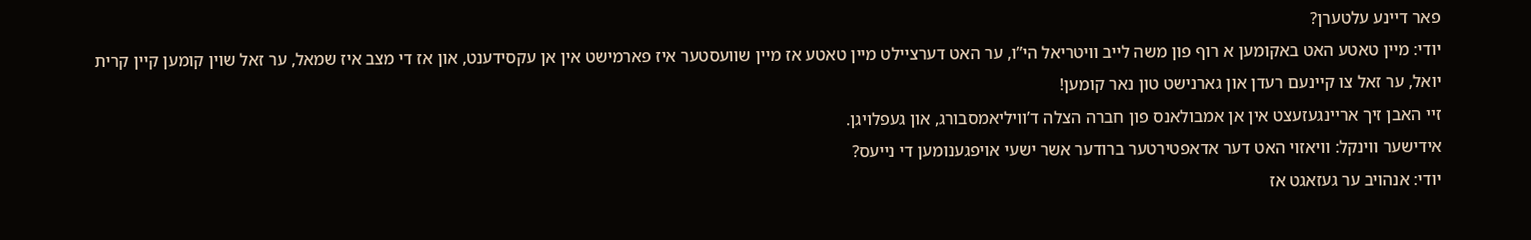פאר דיינע עלטערן?
יודי: מיין טאטע האט באקומען א רוף פון משה לייב וויטריאל הי”ו, ער האט דערציילט מיין טאטע אז מיין שוועסטער איז פארמישט אין אן עקסידענט, און אז די מצב איז שמאל, ער זאל שוין קומען קיין קרית יואל, ער זאל צו קיינעם רעדן און גארנישט טון נאר קומען!
זיי האבן זיך אריינגעזעצט אין אן אמבולאנס פון חברה הצלה ד’וויליאמסבורג, און געפלויגן.
אידישער ווינקל: וויאזוי האט דער אדאפטירטער ברודער אשר ישעי אויפגענומען די נייעס?
יודי: אנהויב ער געזאגט אז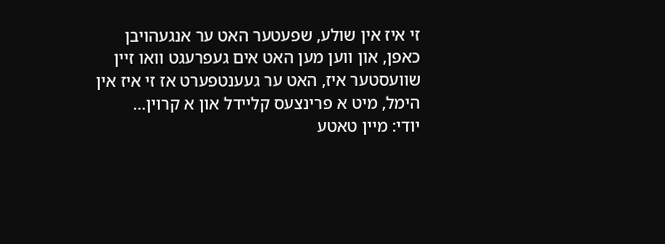זי איז אין שולע, שפעטער האט ער אנגעהויבן כאפן, און ווען מען האט אים געפרעגט וואו זיין שוועסטער איז, האט ער געענטפערט אז זי איז אין הימל, מיט א פרינצעס קליידל און א קרוין…
יודי: מיין טאטע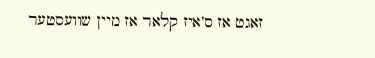זאגט אז ס’איז קלאר אז מיין שוועסטער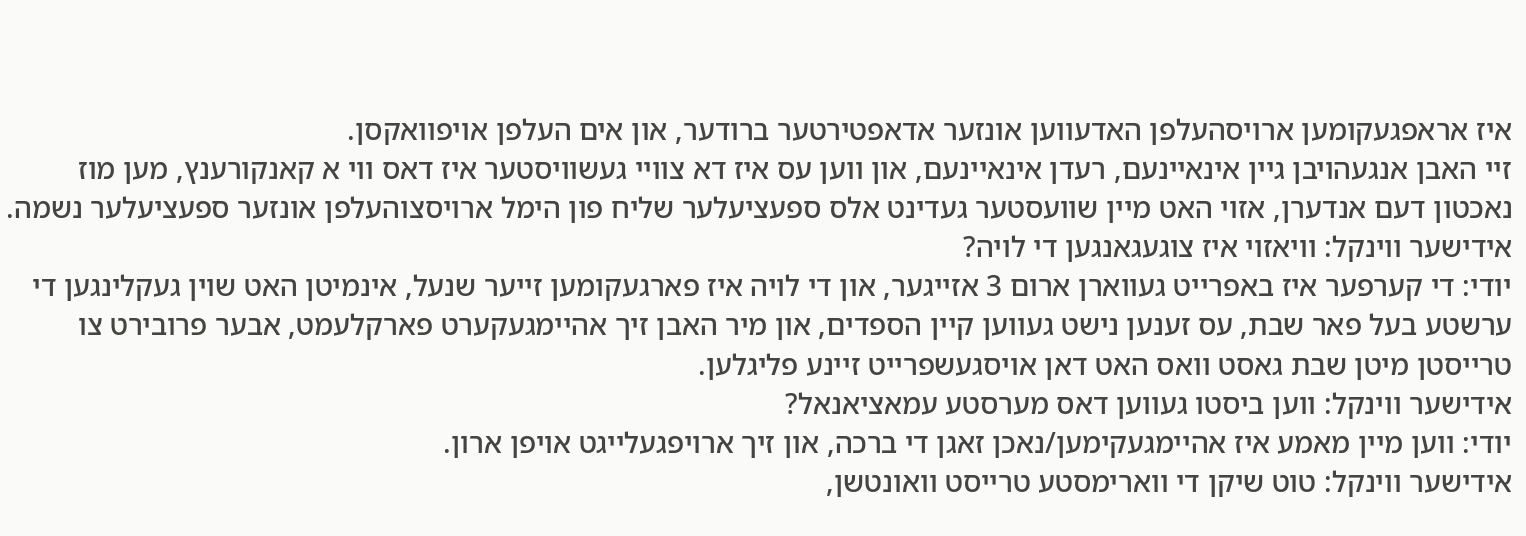איז אראפגעקומען ארויסהעלפן האדעווען אונזער אדאפטירטער ברודער, און אים העלפן אויפוואקסן.
זיי האבן אנגעהויבן גיין אינאיינעם, רעדן אינאיינעם, און ווען עס איז דא צוויי געשוויסטער איז דאס ווי א קאנקורענץ, מען מוז נאכטון דעם אנדערן, אזוי האט מיין שוועסטער געדינט אלס ספעציעלער שליח פון הימל ארויסצוהעלפן אונזער ספעציעלער נשמה.
אידישער ווינקל: וויאזוי איז צוגעגאנגען די לויה?
יודי: די קערפער איז באפרייט געווארן ארום 3 אזייגער, און די לויה איז פארגעקומען זייער שנעל, אינמיטן האט שוין געקלינגען די ערשטע בעל פאר שבת, עס זענען נישט געווען קיין הספדים, און מיר האבן זיך אהיימגעקערט פארקלעמט, אבער פרובירט צו טרייסטן מיטן שבת גאסט וואס האט דאן אויסגעשפרייט זיינע פליגלען.
אידישער ווינקל: ווען ביסטו געווען דאס מערסטע עמאציאנאל?
יודי: ווען מיין מאמע איז אהיימגעקימען/נאכן זאגן די ברכה, און זיך ארויפגעלייגט אויפן ארון.
אידישער ווינקל: טוט שיקן די ווארימסטע טרייסט וואונטשן,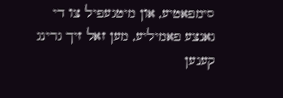סימפאטיע, און מיטגעפיל צו די גאנצע פאמיליע, מען זאל זיך גרינג קענען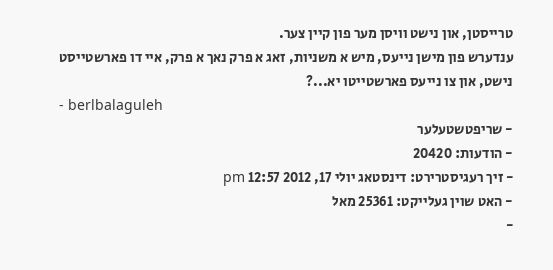טרייסטן, און נישט וויסן מער פון קיין צער.
ענדערש פון מישן נייעס, מיש א משניות, זאג א פרק נאך א פרק, איי דו פארשטייסט נישט, און צו נייעס פארשטייטו יא...?
- berlbalaguleh
- שריפטשטעלער
- הודעות: 20420
- זיך רעגיסטרירט: דינסטאג יולי 17, 2012 12:57 pm
- האט שוין געלייקט: 25361 מאל
-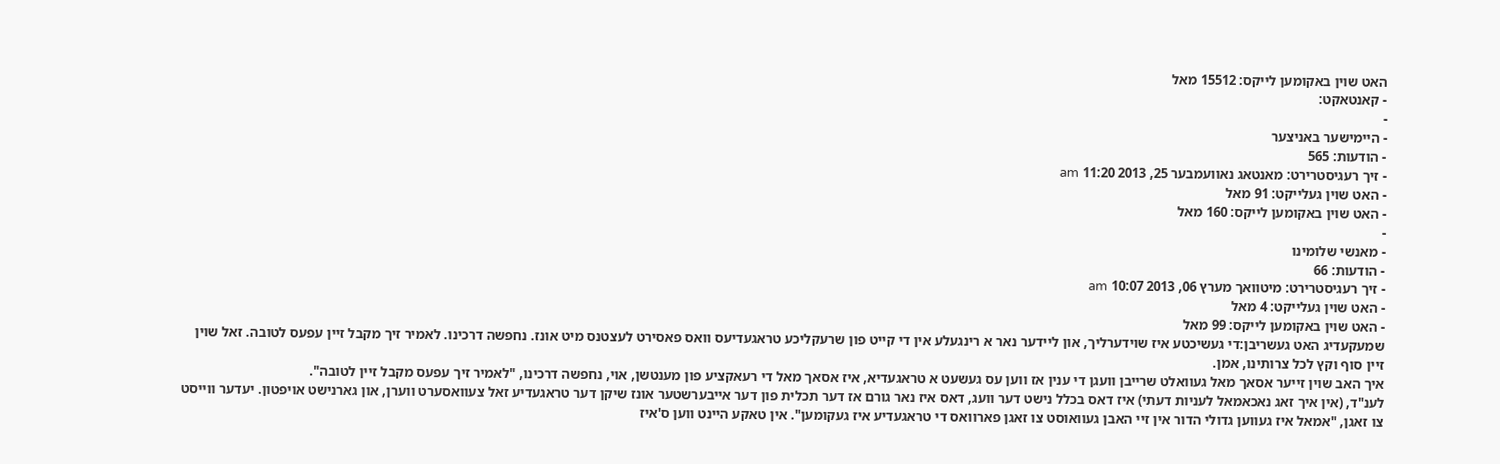האט שוין באקומען לייקס: 15512 מאל
- קאנטאקט:
-
- היימישער באניצער
- הודעות: 565
- זיך רעגיסטרירט: מאנטאג נאוועמבער 25, 2013 11:20 am
- האט שוין געלייקט: 91 מאל
- האט שוין באקומען לייקס: 160 מאל
-
- מאנשי שלומינו
- הודעות: 66
- זיך רעגיסטרירט: מיטוואך מערץ 06, 2013 10:07 am
- האט שוין געלייקט: 4 מאל
- האט שוין באקומען לייקס: 99 מאל
שמעקעדיג האט געשריבן:די געשיכטע איז שוידערליך, און ליידער נאר א רינגעלע אין די קייט פון שרעקליכע טראגעדיעס וואס פאסירט לעצטנס מיט אונז. נחפשה דרכינו. לאמיר זיך מקבל זיין עפעס לטובה. זאל שוין זיין סוף וקץ לכל צרותינו, אמן.
איך האב שוין זייער אסאך מאל געוואלט שרייבן וועגן די ענין אז ווען עס געשעט א טראגעדיא, איז אסאך מאל די רעאקציע פון מענטשן, אוי, נחפשה דרכינו, "לאמיר זיך עפעס מקבל זיין לטובה".
לענ"ד, (אין איך זאג נאכאמאל לעניות דעתי) איז דאס בכלל נישט דער וועג, דאס איז נאר גורם אז דער תכלית פון דער אייבערשטער אונז שיקן דער טראגעדיע זאל צעוואסערט ווערן, און גארנישט אויפטון. יעדער ווייסט צו זאגן, "אמאל איז געווען גדולי הדור אין זיי האבן געוואוסט צו זאגן פארוואס די טראגעדיע איז געקומען". אין טאקע היינט ווען ס'איז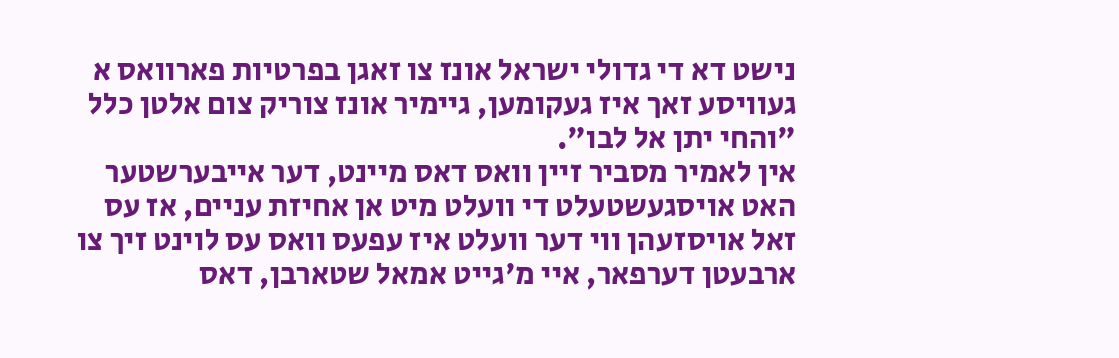נישט דא די גדולי ישראל אונז צו זאגן בפרטיות פארוואס א געוויסע זאך איז געקומען, גיימיר אונז צוריק צום אלטן כלל "והחי יתן אל לבו".
אין לאמיר מסביר זיין וואס דאס מיינט, דער אייבערשטער האט אויסגעשטעלט די וועלט מיט אן אחיזת עניים, אז עס זאל אויסזעהן ווי דער וועלט איז עפעס וואס עס לוינט זיך צו ארבעטן דערפאר, איי מ'גייט אמאל שטארבן, דאס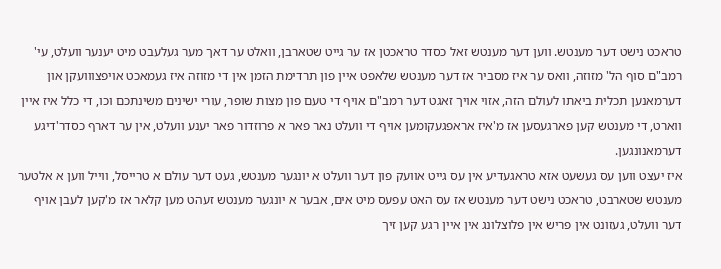טראכט נישט דער מענטש. ווען דער מענטש זאל כסדר טראכטן אז ער גייט שטארבן, וואלט ער דאך מער געלעבט מיט יענער וועלט, עי' רמב"ם סוף הל' מזוזה, וואס ער איז מסביר אז דער מענטש שלאפט איין פון תרדימת הזמן אין די מזוזה איז געמאכט אויפצווועקן און דערמאנען תכלית ביאתו לעולם הזה, אזוי אויך זאגט דער רמב"ם אויף די טעם פון מצות שופר, עורי ישינים משינתכם וכו, די כלל איז איין ווארט, די מענטש קען פארגעסען אז מ'איז אראפגעקומען אויף די וועלט נאר פאר א פרוזדור פאר יענע וועלט, אין ער דארף כסדר'דיגע דערמאנונגען.
איז יעצט ווען עס געשעט אזא טראגעדיע אין עס גייט אוועק פון דער וועלט א יונגער מענטש, געט דער עולם א טרייסל, ווייל ווען א אלטער מענטש שטארבט, טראכט נישט דער מענטש אז עס האט עפעס מיט אים, אבער א יונגער מענטש זעהט מען קלאר אז מ'קען לעבן אויף דער וועלט, געזונט אין פריש אין פלוצלונג אין איין רגע קען זיך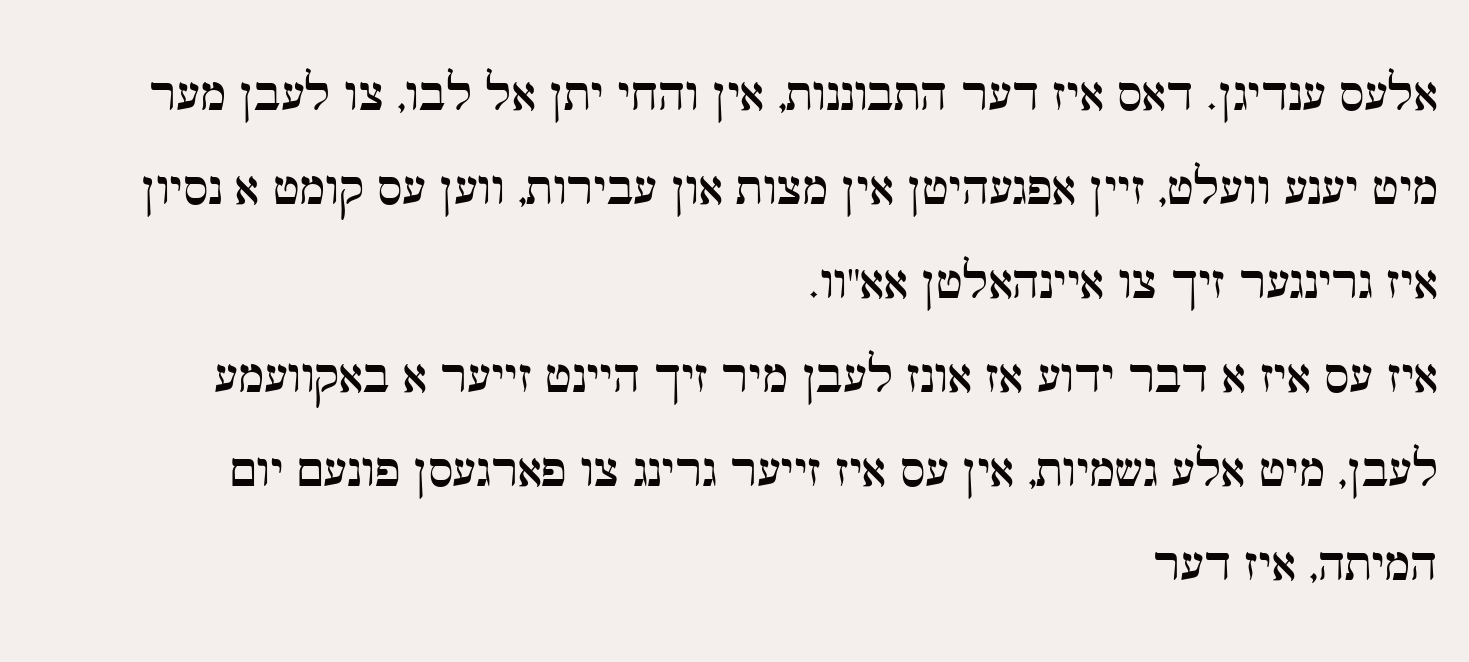אלעס ענדיגן. דאס איז דער התבוננות, אין והחי יתן אל לבו, צו לעבן מער מיט יענע וועלט, זיין אפגעהיטן אין מצות און עבירות, ווען עס קומט א נסיון איז גרינגער זיך צו איינהאלטן אא"וו.
איז עס איז א דבר ידוע אז אונז לעבן מיר זיך היינט זייער א באקוועמע לעבן, מיט אלע גשמיות, אין עס איז זייער גרינג צו פארגעסן פונעם יום המיתה, איז דער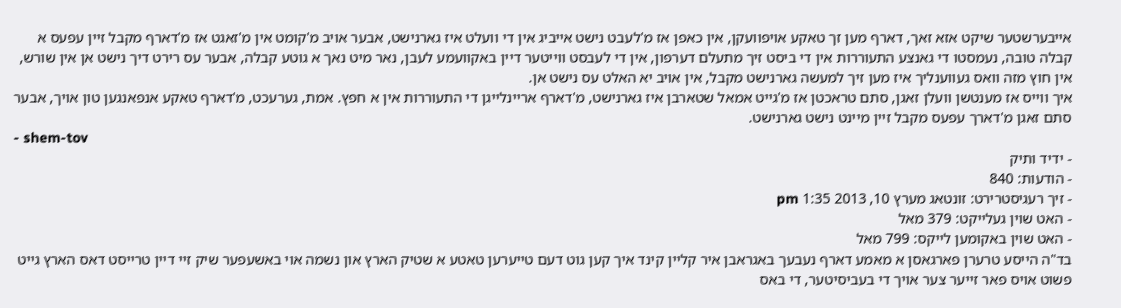אייבערשטער שיקט אזא זאך, דארף מען זך טאקע אויפוועקן, אין כאפן אז מ'לעבט נישט אייביג אין די וועלט איז גארנישט, אבער אויב מ'קומט אין מ'זאגט אז מ'דארף מקבל זיין עפעס א קבלה טובה, נעמסטו די גאנצע התעוררות אין די ביסט זיך מתעלם דערפון, אין די לעבסט ווייטער דיין באקוועמע לעבן, נאר מיט נאך א גוטע קבלה, אבער עס רירט דיך נישט אן אין שורש, אין חוץ מזה וואס געווענליך איז מען זיך למעשה גארנישט מקבל, אין אויב יא האלט עס נישט אן.
איך ווייס אז מענטשן וועלן זאגן, סתם טראכטן אז מ'גייט אמאל שטארבן איז גארנישט, מ'דארף אריינלייגן די התעוררות אין א חפץ. אמת, גערעכט, מ'דארף טאקע אנפאנגען טון אויך, אבער סתם זאגן מ'דארך עפעס מקבל זיין מיינט נישט גארנישט.
- shem-tov
- ידיד ותיק
- הודעות: 840
- זיך רעגיסטרירט: זונטאג מערץ 10, 2013 1:35 pm
- האט שוין געלייקט: 379 מאל
- האט שוין באקומען לייקס: 799 מאל
בד"ה הייסע טרערן פארגאסן א מאמע דארף נעבעך באגראבן איר קליין קינד איך קען גוט דעם טייערען טאטע א שטיק הארץ און נשמה אוי באשעפער שיק זיי דיין טרייסט דאס הארץ גייט פשוט אויס פאר זייער צער אויך די בעביסיטער, די באס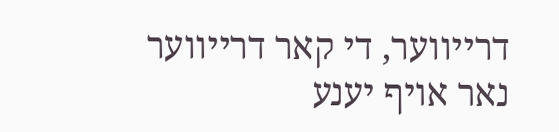דרייווער, די קאר דרייווער נאר אויף יענע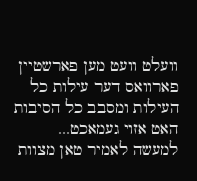וועלט וועט מען פארשטיין פארוואס דער עילות כל העילות ומסבב כל הסיבות האט אזוי געמאכט...
למעשה לאמיר טאן מצוות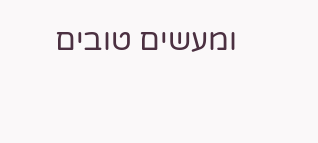ומעשים טובים